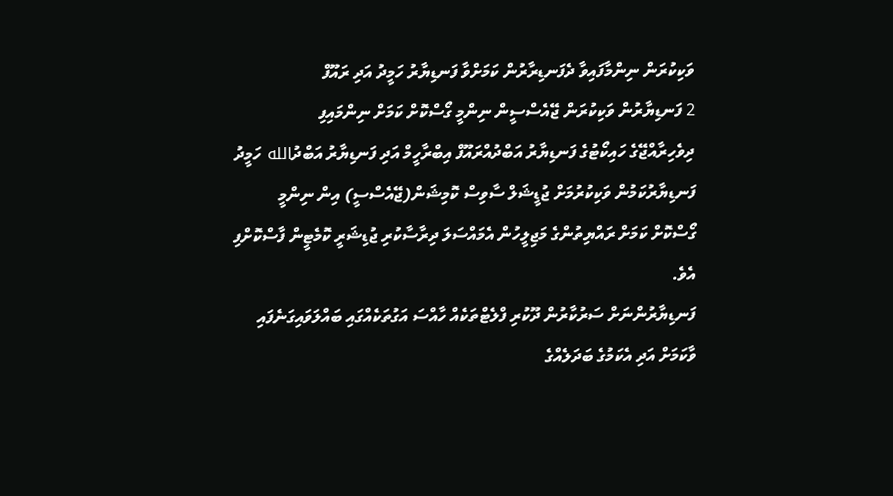ވަކިކުރަން ނިންމާފައިވާ ދެފަނޑިރާރުން ކަމަށްވާ ފަނޑިޔާރު ހަމީދު އަދި ރައޫފް
2 ފަނޑިޔާރުން ވަކިކުރަން ޖޭއެސްސީން ނިންމީ ގޯސްކޮށް ކަމަށް ނިންމައިފި
ދިވެހިރާއްޖޭގެ ހައިކޯޓުގެ ފަނޑިޔާރު އަބްދުއްރައޫފް އިބްރާހީމް އަދި ފަނޑިޔާރު އަބްދުالله ހަމީދު ފަނޑިޔާރުކަމުން ވަކިކުރުމަށް ޖުޑީޝަލް ސާވިސް ކޮމިޝަން(ޖޭއެސްސީ) އިން ނިންމީ ގޯސްކޮށް ކަމަށް ރައްޔިތުންގެ މަޖިލީހުން އެމައްސަލަ ދިރާސާކުރި ޖުޑިޝަރީ ކޮމެޓީން ފާސްކޮށްފި އެވެ.
ފަނޑިޔާރުންނަށް ސަރުކާރުން ދޫކުރި ފްލެޓްތަކެއް ހާއްސަ އަގުތަކެއްގައި ބައްލަވައިގަނެފައި ވާކަމަށް އަދި އެކަމުގެ ބަދަލެއްގެ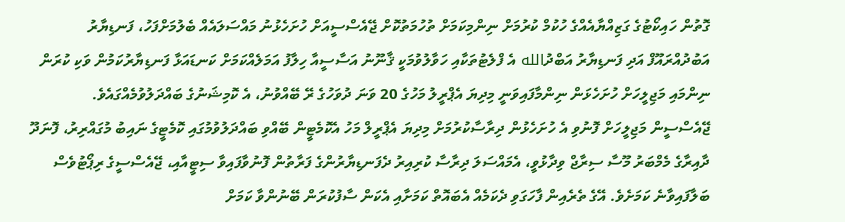ގޮތުން ހައިކޯޓުގެ ގަޒިއްޔާއެއްގެ ހުކުމް ކުރުމަށް ނިންމިކަމަށް ތުހުމަތުކޮށް ޖޭއެސްސީއަށް ހުށަހެޅުނު މައްސަލައެއް ބެލުމަށްފަހު، ފަނޑިޔާރު އަބުދުއްރައޫފް އަދި ފަނޑިޔާރު އަބްދުالله އެ ފްލެޓުތަކާއި ހަވާލުވުމަކީ ޤާނޫނު އަސާސީއާ ހިލާފު އަމަލެއްކަމަށް ކަނޑައަޅާ ފަނޑިޔާރުކަމުން ވަކި ކުރަން ނިންމައި މަޖިލީހަށް ހުށަހެޅަން ނިންމާފައިވަނީ މިދިޔަ އެޕްރީލު މަހުގެ 20 ވަނަ ދުވަހުގެ ރޭ ބޭއްވުނު، އެ ކޮމިޝަނުގެ ބައްދަލުވުމެއްގައެވެ.
ޖޭއެސްސީން މަޖިލީހަށް ފޮނުވި އެ ހުށަހެޅުން ދިރާސާކުރުމަށް މިދިޔަ އެޕްރީލް މަހު އެކޮމެޓީން ބޭއްވި ބައްދަލުވުމުގައި ކޮމެޓީގެ ނައިބު މުގައްރިރު، ފޮނަދޫ ދާއިރާގެ މެމްބަރު މޫސާ ސިރާޖް ވިދާޅުވީ، އެމައްސަލަ ދިރާސާ ކުރިއިރު ދެފަނޑިޔާރުންގެ ފަރާތުން ފޮނުވާފައިވާ ސިޓީއާއި، ޖޭއެސްސީގެ ރިޕޯޓުވެސް ބަލާފައިވާނެ ކަމަށެވެ. އޭގެ ތެރެއިން ފާހަގަވި ދެކަމެއް އެބައޮތް ކަމަށާއި އެކަން ސާފުކުރަން ބޭނުންވާ ކަމަށް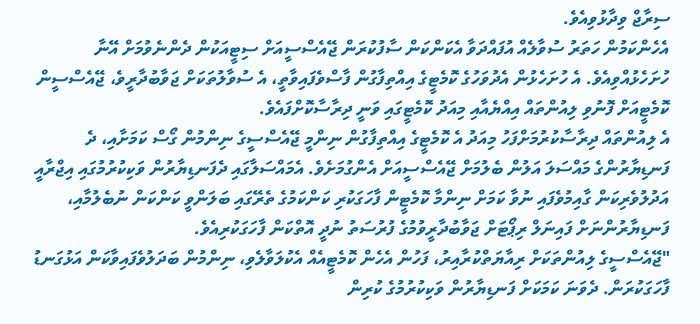ސިރާޖް ވިދާޅުވިއެވެ.
އެހެންކަމުން ހަތަރު ސުވާލެއް އުފައްދަވާ އެކަންކަން ސާފުކުރަން ޖޭއެސްސީއަށް ސިޓީއަކުން ދެންނެވުމަށް އޭނާ ހުށަހެޅުއްވިއެވެ. އެ ހުށަހެޅުން އެދުވަހުގެ ކޮމެޓީގެ އިއްތިފާގުން ފާސްވެފައިވާތީ، އެ ސުވާލުތަކަށް ޖަވާބުދާރީވެ، ޖޭއެސްސީން ކޮމެޓީއަށް ފޮނުވި ލިއުންތައް އިއްޔެއާއި މިއަދު ކޮމެޓީގައި ވަނީ ދިރާސާކޮށްފައެވެ.
އެ ލިއުންތައް ދިރާސާކުރުމަށްފަހު މިއަދު އެ ކޮމެޓީގެ އިއްތިފާގުން ނިންމީ ޖޭއެސްސީގެ ނިންމުން ގޯސް ކަމަށާއި، ދެ ފަނޑިޔާރުންގެ މައްސަލަ އަލުން ބެލުމަށް ޖޭއެސްސީއަށް އެންގުމަށެވެ. އެމައްސަލާގައި ދެފަނޑިޔާރުން ވަކިކުރުމުގައި އިޖްރާއީ އަދުލުވެރިކަން ގާއިމުވެފައި ނުވާ ކަމަށް ނިންމާ ކޮމެޓީން ފާހަގަކުރި ކަންކަމުގެ ތެރޭގައި ބަލަންވީ ކަންކަން ނުބެލުމާއި، ފަނޑިޔާރުންނަށް ފައިނަލް ރިޕޯޓަށް ޖަވާބުދާރީވުމުގެ ފުރުސަތު ނުދީ އޮތްކަން ފާހަގަކުރިއެވެ.
"ޖޭއެސްސީގެ ލިއުންތަކަށް ރިއާޔަތްކުރާއިރު، ފަހުން އެހެން ކޮމެޓީއެއް އެކުލަވާލެވި، ނިންމުން ބަދަލުވެފައިވާކަން އަޅުގަނޑު ފާހަގަކުރަން. ދެވަނަ ކަމަކަށް ފަނޑިޔާރުން ވަކިކުރުމުގެ ކުރިން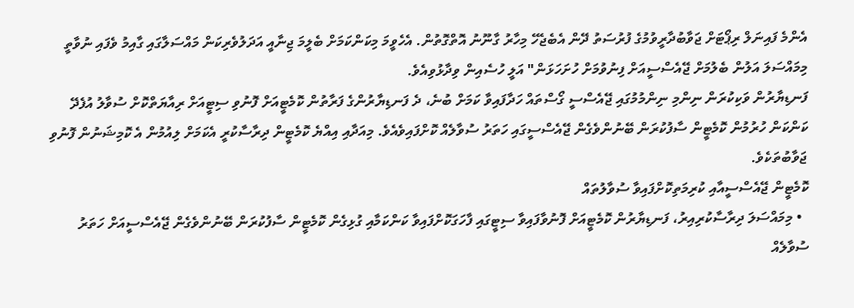އެންމެ ފައިނަލް ރިޕޯޓަށް ޖަވާބުދާރީވުމުގެ ފުރުސަތު ދޭން އެބެޖެހޭ މިހާރު ގާނޫނު އޮތްގޮތުން. އެހެވީމަ މިކަންކަމަށް ބެލީމަ ޖިނާއީ އަދަލުވެރިކަން މައްސަލާގައި ގާއިމު ވެފައި ނުވާތީ މިމައްސަލަ އަލުން ބެލުމަށް ޖޭއެސްސީއަށް ފިނުވުމަށް ހުށަހަޅަން" އަލީ ހުސެއިން ވިދާޅުވިއެވެ.
ފަނޑިޔާރުން ވަކިކުރަން ނިންމި ނިންމުމުގައި ޖޭއެސްސީ ގޯސްތައް ހަދާފައިވާ ކަމަށް ބުނެ، ދެ ފަނޑިޔާރުންގެ ފަރާތުން ކޮމެޓީއަށް ފޮނުވި ސިޓީއަށް ރިއާޔަތްކޮށް ސުވާލު އުފެދޭ ކަންކަން ހުރުމުން ކޮމެޓީން ސާފުކުރަން ބޭނުންވެގެން ޖޭއެސްސީގައި ހަތަރު ސުވާލެއް ކޮށްފައިވެއެވެ. މިއަދާއި އިއްޔެ ކޮމެޓީން ދިރާސާކުރީ އެކަމަށް ލިއުމުން އެ ކޮމިޝަނުން ފޮނުވި ޖަވާބުތަކެވެ.
ކޮމެޓީން ޖޭއެސްސީއާއި ކުރިމަތިކޮށްފައިވާ ސުވާލުތައް
  • މިމައްސަލަ ދިރާސާކުރިއިރު، ފަނޑިޔާރުން ކޮމެޓީއަށް ފޮނުވާފައިވާ ސިޓީގައި ފާހަގަކޮށްފައިވާ ކަންކަމާއި ގުޅިގެން ކޮމެޓީން ސާފުކުރަން ބޭނުންވެގެން ޖޭއެސްސީއަށް ހަތަރު ސުވާލެއް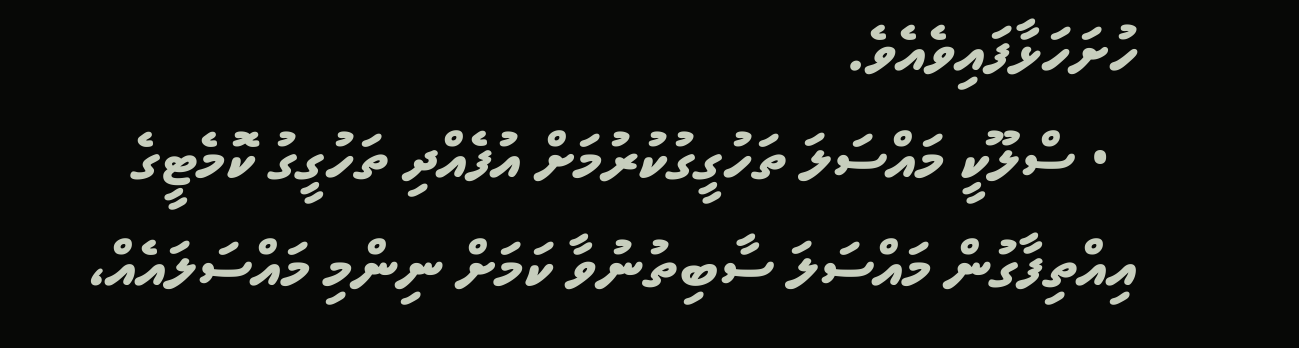ހުށަހަޅާފައިވެއެވެ.
  • ސްލޫކީ މައްސަލަ ތަހުގީގުކުރުމަށް އުފެއްދި ތަހުގީގު ކޮމެޓީގެ އިއްތިފާގުން މައްސަލަ ސާބިތުނުވާ ކަމަށް ނިންމި މައްސަލައެއް،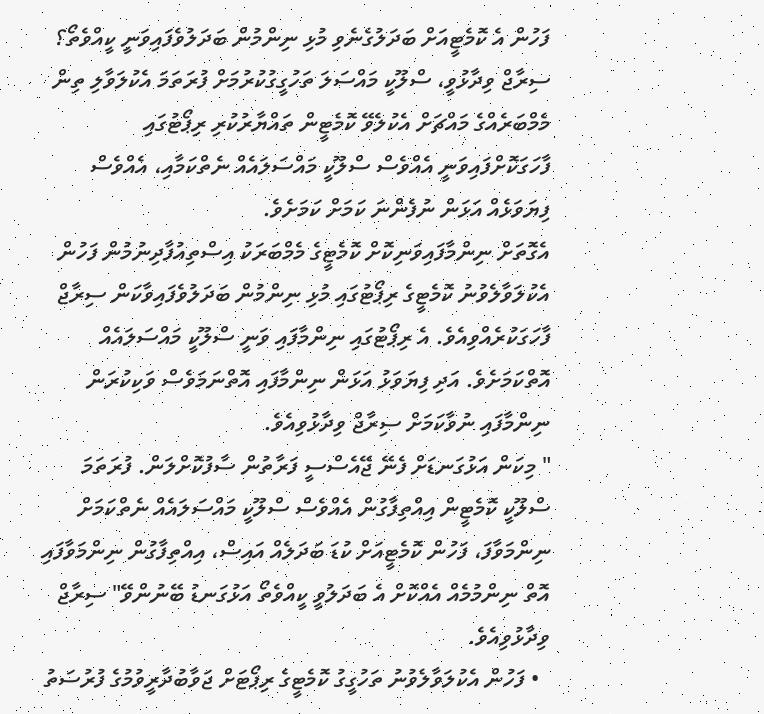ފަހުން އެ ކޮމެޓީއަށް ބަދަލުގެނެވި މުޅި ނިންމުން ބަދަލުވެފައިވަނީ ކީއްވެތޯ؟
ސިރާޖް ވިދާޅުވީ، ސްލޫކީ މައްސަލަ ތަހުގީގުކުރުމަށް ފުރަތަމަ އެކުލަވާލި ތިން މެމްބަރެއްގެ މައްޗަށް އެކުލެވޭ ކޮމެޓީން ތައްޔާރުކުރި ރިޕޯޓުގައި ފާހަގަކޮށްފައިވަނީ އެއްވެސް ސްލޫކީ މައްސަލައެއް ނެތްކަމާއި، އެއްވެސް ފިޔަވަޅެއް އަޅަން ނުފެންނަ ކަމަށް ކަމަށެވެ.
އެގޮތަށް ނިންމާފައިވަނިކޮށް ކޮމެޓީގެ މެމްބަރަކު އިސްތިއުފާދިނުމުން ފަހުން އެކުލަވާލެވުނު ކޮމެޓީގެ ރިޕޯޓުގައި މުޅި ނިންމުން ބަދަލުވެފައިވާކަން ސިރާޖް ފާހަގަކުރެއްވިއެވެ. އެ ރިޕޯޓުގައި ނިންމާފައި ވަނީ ސްލޫކީ މައްސަލައެއް އޮތްކަމަށެވެ. އަދި ފިޔަވަޅު އަޅަން ނިންމާފައި އޮތްނަމަވެސް ވަކިކުރަން ނިންމާފައި ނުވާކަމަށް ސިރާޖް ވިދާޅުވިއެވެ.
" މިކަން އަޅުގަނޑަށް ފެނޭ ޖޭއެސްސީ ފަރާތުން ސާފުކޮށްލަން. ފުރަތަމަ ސްލޫކީ ކޮމެޓީން އިއްތިފާގުން އެއްވެސް ސްލޫކީ މައްސަލައެއް ނެތްކަމަށް ނިންމަވާފަ، ފަހުން ކޮމެޓީއަށް ކުޑަ ބަދަލެއް އައިސް، އިއްތިފާގުން ނިންމަވާފައި އޮތް ނިންމުމެއް އެއްކޮށް އެ ބަދަލުވީ ކީއްވެތޯ އަޅުގަނޑު ބޭނުންވޭ" ސިރާޖް ވިދާޅުވިއެވެ.
  • ފަހުން އެކުލަވާލެވުނު ތަހުގީގު ކޮމެޓީގެ ރިޕޯޓަށް ޖަވާބުދާރީވުމުގެ ފުރުސަތު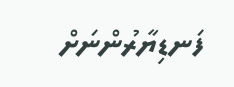ފަނޑިޔާރުންނަށް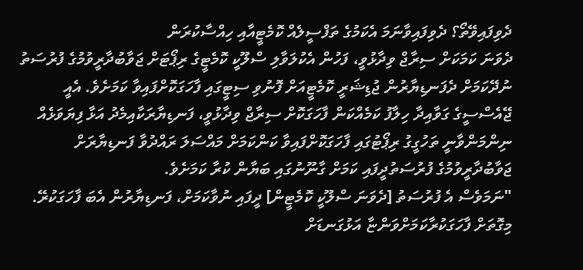ދެވިފައިވޭތޯ؟ ދެވިފައިވާނަމަ އެކަމުގެ ތަފްސީލެއް ކޮމެޓީއާއި ހިއްސާކުރަން
ދެވަނަ ކަމަކަށް ސިރާޖް ވިދާޅުވީ، ފަހުން އެކުލަވާލި ސްލޫކީ ކޮމެޓީގެ ރިޕޯޓަށް ޖަވާބުދާރީވުމުގެ ފުރުސަތު ނުދޭކަމަށް ދެފަނޑިޔާރުން ޖުޑިޝަރީ ކޮމެޓީއަށް ފޮނުވި ސިޓީގައި ފާހަގަކޮށްފައިވާ ކަމަށެވެ. އެއީ ޖޭއެސްސީގެ ގަވާއިދާ ހިލާފު ކަމެއްކަން ފާހަގަކޮށް ސިރާޖް ވިދާޅުވީ، ފަނޑިޔާރަކާއިމެދު އަޅާ ފިޔަވަޅެއް ނިންމަންވާނީ ތަހުގީގު ރިޕޯޓުގައި ފާހަގަކޮށްފައިވާ ކަންކަމަށް މައްސަލަ ރައްދުވާ ފަނޑިޔާރަށް ޖަވާބުދާރީވުމުގެ ފުރުސަތުދީފައި ކަމަށް ގާނޫނުގައި ބަޔާން ކުރާ ކަމަށެވެ.
"ނަމަވެސް އެ ފުރުސަތު [ދެވަނަ ސްލޫކީ ކޮމެޓީން] ދީފައި ނުވާކަމަށް، ފަނޑިޔާރުން އެބަ ފާހަގަކުރޭ. މިގޮތަށް ފާހަގަކުރާކަމަށްވަންޏާ އަޅުގަނޑަށް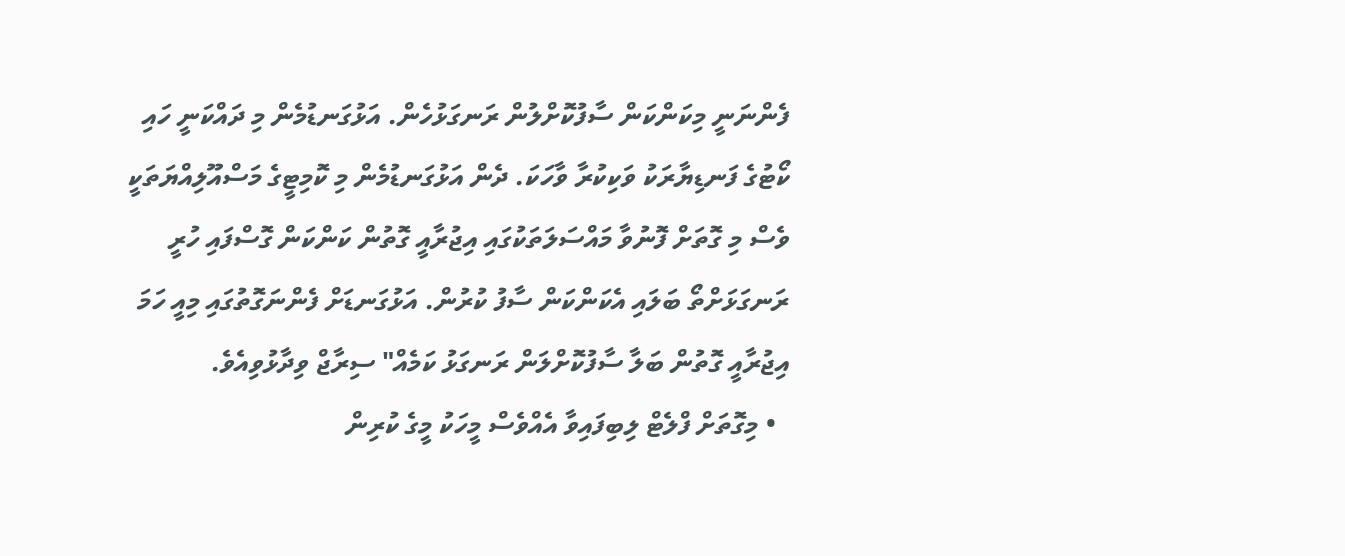ފެންނަނީ މިކަންކަން ސާފުކޮށްލުން ރަނގަޅުހެން. އަޅުގަނޑުމެން މި ދައްކަނީ ހައި ކޯޓުގެ ފަނޑިޔާރަކު ވަކިކުރާ ވާހަކަ. ދެން އަޅުގަނޑުމެން މި ކޮމިޓީގެ މަސްއޫލިއްޔަތަކީ ވެސް މި ގޮތަށް ފޮނުވާ މައްސަލަތަކުގައި އިޖުރާއީ ގޮތުން ކަންކަން ގޮސްފައި ހުރީ ރަނގަޅަށްތޯ ބަލައި އެކަންކަން ސާފު ކުރުން. އަޅުގަނޑަށް ފެންނަގޮތުގައި މިއީ ހަމަ އިޖުރާއީ ގޮތުން ބަލާ ސާފުކޮށްލަން ރަނގަޅު ކަމެއް" ސިރާޖް ވިދާޅުވިއެވެ.
  • މިގޮތަށް ފްލެޓް ލިބިފައިވާ އެއްވެސް މީހަކު މީގެ ކުރިން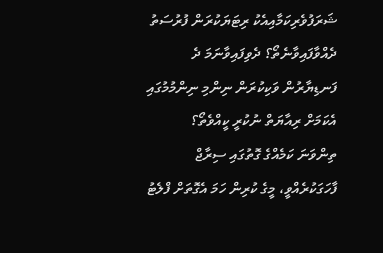ޝަރަފުވެރިކަމާއިއެކު ރިޓަޔަކުރަން ފުރުސަތު ދެއްވާފައިވާނެތޯ؟ ދެވިފައިވާނަމަ ދެ ފަނޑިޔާރުން ވަކިކުރަން ނިންމި ނިންމުމުގައި އެކަމަށް ރިއާޔަތް ނުކުރީ ކީއްވެތޯ؟
ތިންވަނަ ކަމެއްގެ ގޮތުގައި ސިރާޖް ފާހަގަކުރެއްވީ، މީގެ ކުރިން ހަމަ އެގޮތަށް ފްލެޓު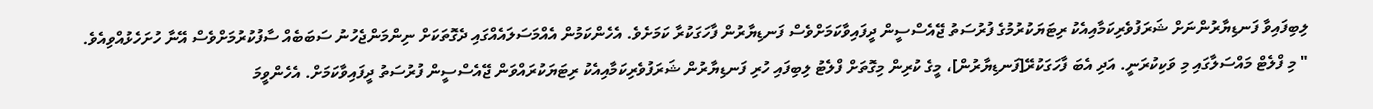ލިބިފައިވާ ފަނޑިޔާރުންނަށް ޝަރަފުވެރިކަމާއިއެކު ރިޓަޔަކުރުމުގެ ފުރުސަތު ޖޭއެސްސީން ދީފައިވާކަމަށްވެސް ފަނޑިޔާރުން ފާހަގަކުރާ ކަމަށެވެ. އެހެންކަމުން އެއްމަސަލައެއްގައި ދެގޮތަކަށް ނިންމަންޖެހުނު ސަބަބެއް ސާފުކުރުމަށްވެސް އޭނާ ހުށަހެޅުއްވިއެވެ.
" މި ފްލެޓް މައްސަލާގައި މި ވަކިކުރަނީ. އަދި އެބަ ފާހަގަކުރޭ[ފަނޑިޔާރުން]، މީގެ ކުރިން މިގޮތަށް ފްލެޓު ލިބިފައި ހުރި ފަނޑިޔާރުން ޝަރަފުވެރިކަމާއިއެކު ރިޓަޔަކުރައްވަން ޖޭއެސްސީން ފުރުސަތު ދީފައިވާކަމަށް. އެހެންވީމަ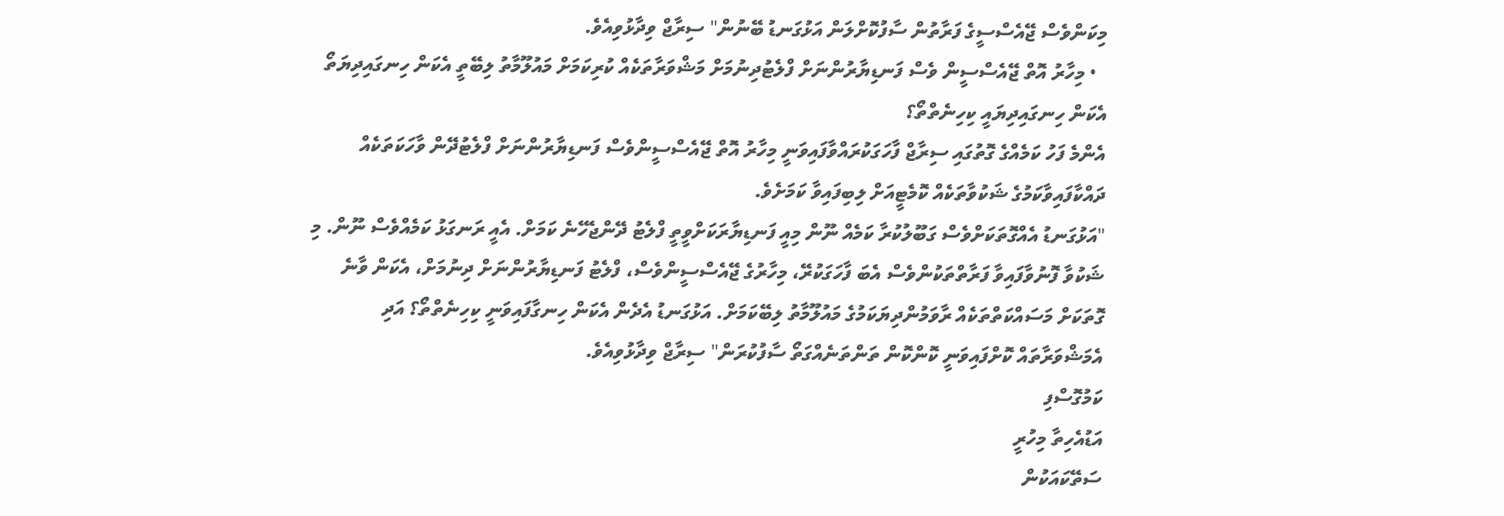މިކަންވެސް ޖޭއެސްސީގެ ފަރާތުން ސާފުކޮށްލަން އަޅުގަނޑު ބޭނުން" ސިރާޖް ވިދާޅުވިއެވެ.
  • މިހާރު އޮތް ޖޭއެސްސީން ވެސް ފަނޑިޔާރުންނަށް ފްލެޓުދިނުމަށް މަޝްވަރާތަކެއް ކުރިކަމަށް މައުލޫމާތު ލިބޭތީ އެކަން ހިނގައިދިޔަތޯ އެކަން ހިނގައިދިޔައީ ކިހިނެތްތޯ؟
އެންމެ ފަހު ކަމެއްގެ ގޮތުގައި ސިރާޖް ފާހަގަކުރައްވާފައިވަނީ މިހާރު އޮތް ޖޭއެސްސީންވެސް ފަނޑިޔާރުންނަށް ފްލެޓުދޭން ވާހަކަތަކެއް ދައްކާފައިވާކަމުގެ ޝަކުވާތަކެއް ކޮމެޓީއަށް ލިބިފައިވާ ކަމަށެވެ.
"އަޅުގަނޑު އެއްގޮތަކަށްވެސް ގަބޫލުކުރާ ކަމެއް ނޫން މިއީ ފަނޑިޔާރަކަށްވީތީ ފްލެޓު ދޭންޖެހޭނެ ކަމަށް. އެއީ ރަނގަޅު ކަމެއްވެސް ނޫން. މި ޝަކުވާ ފޮނުވާފައިވާ ފަރާތްތަކުންވެސް އެބަ ފާހަގަކުރޭ، މިހާރުގެ ޖޭއެސްސީންވެސް، ފްލެޓު ފަނޑިޔާރުންނަށް ދިނުމަށް، އެކަން ވާނެ ގޮތަކަށް މަސައްކަތްތަކެއް ރާވަމުންދިޔަކަމުގެ މައުލޫމާތު ލިބޭކަމަށް. އަޅުގަނޑު އެދެން އެކަން ހިނގާފައިވަނީ ކިހިނެތްތޯ؟ އަދި އެމަޝްވަރާތައް ކޮށްފައިވަނީ ކޮންކޮން ތަންތަނެއްގަތޯ ސާފުކުރަން" ސިރާޖް ވިދާޅުވިއެވެ.
ކަމުގޮސްފި
އަޑުއެހިތާ މިހުރީ
ސަތޭކައަކުން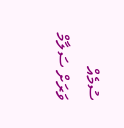ސުމެއް
ވަރަށް ސަލާމް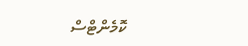ކޮމެންޓްސް